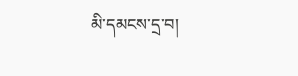མི་དམངས་དྲ་བ།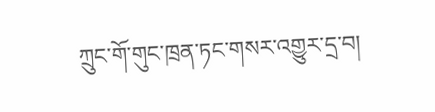ཀྲུང་གོ་གུང་ཁྲན་ཏང་གསར་འགྱུར་དྲ་བ།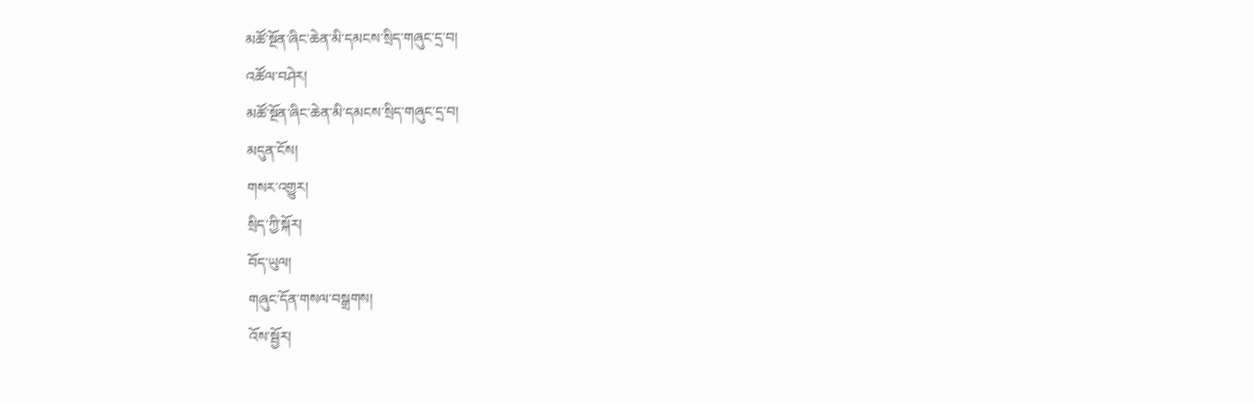མཚོ་སྔོན་ཞིང་ཆེན་མི་དམངས་སྲིད་གཞུང་དྲ་བ།
འཚོལ་བཤེར།
མཚོ་སྔོན་ཞིང་ཆེན་མི་དམངས་སྲིད་གཞུང་དྲ་བ།
མདུན་ངོས།
གསར་འགྱུར།
སྲིད་ཀྱི་སྐོར།
བོད་ཡུལ།
གཞུང་དོན་གསལ་བསྒྲགས།
འོས་སྦྱོར།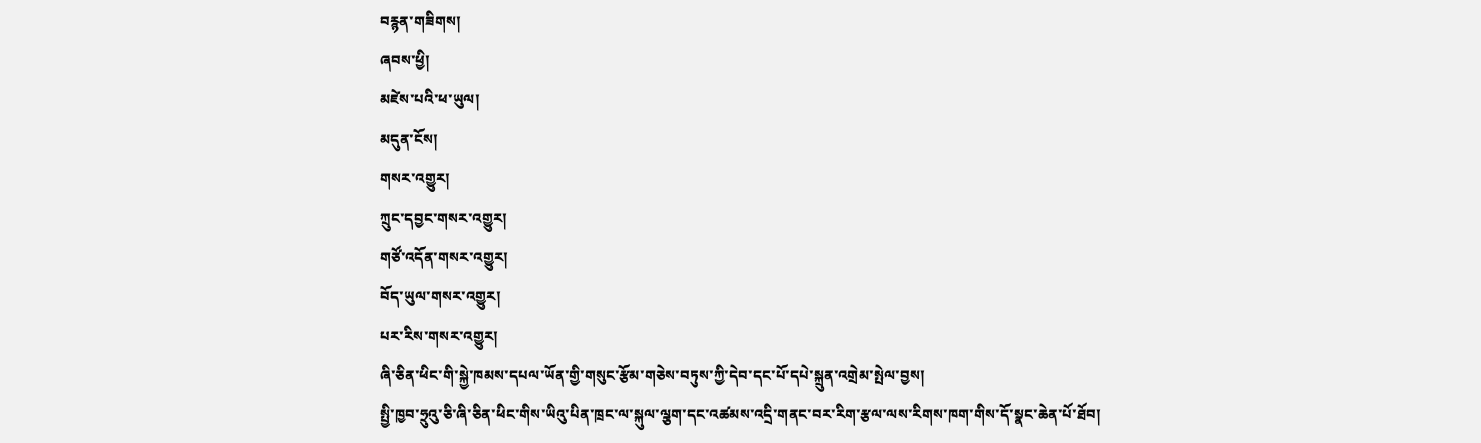བརྙན་གཟིགས།
ཞབས་ཕྱི།
མཛེས་པའི་ཕ་ཡུལ།
མདུན་ངོས།
གསར་འགྱུར།
ཀྲུང་དབྱང་གསར་འགྱུར།
གཙོ་འདོན་གསར་འགྱུར།
བོད་ཡུལ་གསར་འགྱུར།
པར་རིས་གསར་འགྱུར།
ཞི་ཅིན་ཕིང་གི་སྐྱེ་ཁམས་དཔལ་ཡོན་གྱི་གསུང་རྩོམ་གཅེས་བཏུས་ཀྱི་དེབ་དང་པོ་དཔེ་སྐྲུན་འགྲེམ་སྤེལ་བྱས།
སྤྱི་ཁྱབ་ཧྲུའུ་ཅི་ཞི་ཅིན་ཕིང་གིས་ཡིའུ་པིན་ཁྲང་ལ་སྐུལ་ལྕག་དང་འཚམས་འདྲི་གནང་བར་རིག་རྩལ་ལས་རིགས་ཁག་གིས་དོ་སྣང་ཆེན་པོ་ཐོབ།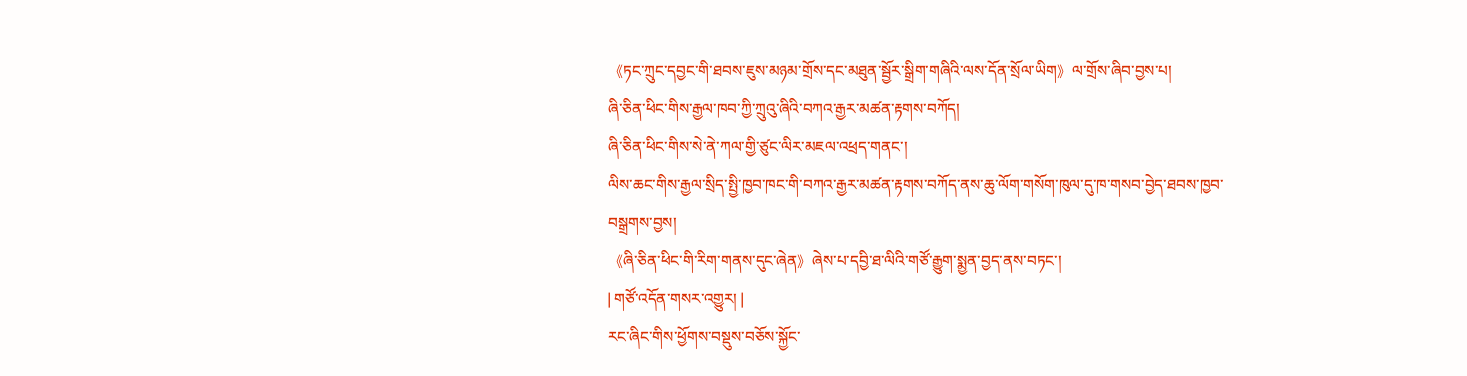《ཏང་ཀྲུང་དབྱང་གི་ཐབས་ཇུས་མཉམ་གྲོས་དང་མཐུན་སྦྱོར་སྒྲིག་གཞིའི་ལས་དོན་སྲོལ་ཡིག》ལ་གྲོས་ཞིབ་བྱས་པ།
ཞི་ཅིན་ཕིང་གིས་རྒྱལ་ཁབ་ཀྱི་ཀྲུའུ་ཞིའི་བཀའ་རྒྱར་མཚན་རྟགས་བཀོད།
ཞི་ཅིན་ཕིང་གིས་སེ་ནེ་ཀལ་གྱི་ཙུང་ལིར་མཇལ་འཕྲད་གནང་།
ལིས་ཆང་གིས་རྒྱལ་སྲིད་སྤྱི་ཁྱབ་ཁང་གི་བཀའ་རྒྱར་མཚན་རྟགས་བཀོད་ནས་ཆུ་ལོག་གསོག་ཁུལ་དུ་ཁ་གསབ་བྱེད་ཐབས་ཁྱབ་བསྒྲགས་བྱས།
《ཞི་ཅིན་ཕིང་གི་རིག་གནས་དུང་ཞེན》ཞེས་པ་དབྱི་ཐ་ལིའི་གཙོ་རྒྱུག་སྨྱན་བྱད་ནས་བཏང་།
| གཙོ་འདོན་གསར་འགྱུར། |
རང་ཞིང་གིས་ཕྱོགས་བསྡུས་བཅོས་སྐྱོང་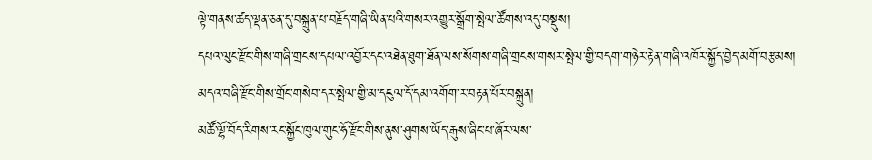ལྟེ་གནས་ཚད་ལྡན་ཅན་དུ་བསྐྲུན་པ་བརྗོད་གཞི་ཡིན་པའི་གསར་འགྱུར་སྒྲོག་སྤེལ་ཚོགས་འདུ་བསྡུས།
དཔའ་ལུང་རྫོང་གིས་གཞི་གྲངས་དཔལ་འབྱོར་དང་འཐེན་ཐུག་ཐོན་ལས་སོགས་གཞི་གྲངས་གསར་སྤེལ་གྱི་བདག་གཉེར་རྟེན་གཞི་འཁོར་སྐྱོད་བྱེད་མགོ་བརྩམས།
མདའ་བཞི་རྫོང་གིས་གྲོང་གསེབ་དར་སྤེལ་གྱི་མ་དངུལ་དོ་དམ་འགོག་ར་བརྟན་པོར་བསྐྲུན།
མཚོ་ལྷོ་བོད་རིགས་རང་སྐྱོང་ཁུལ་གུང་ཧོ་རྫོང་གིས་ནུས་ཤུགས་ཡོད་རྒུས་ཞིང་པ་ཞོར་ལས་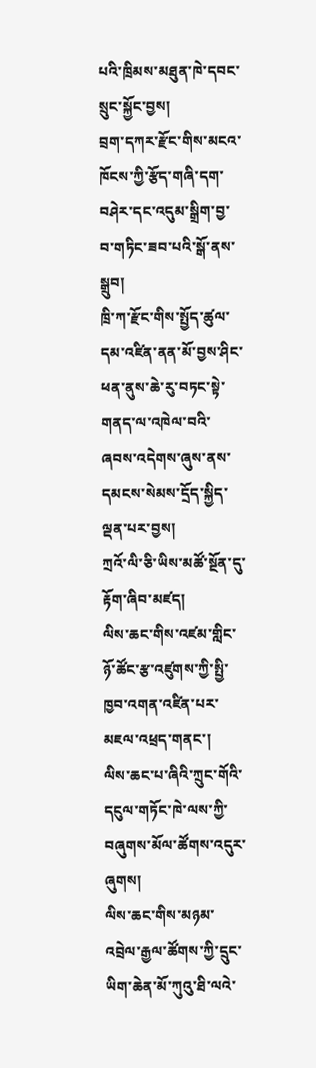པའི་ཁྲིམས་མཐུན་ཁེ་དབང་སྲུང་སྐྱོང་བྱས།
བྲག་དཀར་རྫོང་གིས་མངའ་ཁོངས་ཀྱི་རྩོད་གཞི་དག་བཤེར་དང་འདུམ་སྒྲིག་བྱ་བ་གཏིང་ཟབ་པའི་སྒོ་ནས་སྒྲུབ།
ཁྲི་ཀ་རྫོང་གིས་སྤྱོད་ཚུལ་དམ་འཛིན་ནན་མོ་བྱས་ཤིང་ཕན་ནུས་ཆེ་རུ་བཏང་སྟེ་གནད་ལ་འཁེལ་བའི་ཞབས་འདེགས་ཞུས་ནས་དམངས་སེམས་དྲོད་སྐྱིད་ལྡན་པར་བྱས།
ཀྲའོ་ལི་ཅི་ཡིས་མཚོ་སྔོན་དུ་རྟོག་ཞིབ་མཛད།
ལིས་ཆང་གིས་འཛམ་གླིང་ཉོ་ཚོང་རྩ་འཛུགས་ཀྱི་སྤྱི་ཁྱབ་འགན་འཛིན་པར་མཇལ་འཕྲད་གནང་།
ལིས་ཆང་པ་ཞིའི་ཀྲུང་གོའི་དངུལ་གཏོང་ཁེ་ལས་ཀྱི་བཞུགས་མོལ་ཚོགས་འདུར་ཞུགས།
ལིས་ཆང་གིས་མཉམ་འབྲེལ་རྒྱལ་ཚོགས་ཀྱི་དྲུང་ཡིག་ཆེན་མོ་ཀུའུ་ཐི་ལའེ་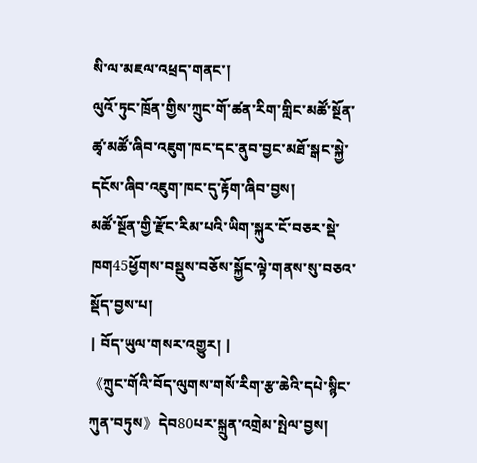སི་ལ་མཇལ་འཕྲད་གནང་།
ལུའོ་ཏུང་ཁྲོན་གྱིས་ཀྲུང་གོ་ཚན་རིག་གླིང་མཚོ་སྔོན་ཚྭ་མཚོ་ཞིབ་འཇུག་ཁང་དང་ནུབ་བྱང་མཐོ་སྒང་སྐྱེ་དངོས་ཞིབ་འཇུག་ཁང་དུ་རྟོག་ཞིབ་བྱས།
མཚོ་སྔོན་གྱི་རྫོང་རིམ་པའི་ཡིག་སྐུར་ངོ་བཅར་སྡེ་ཁག45ཕྱོགས་བསྡུས་བཅོས་སྐྱོང་ལྟེ་གནས་སུ་བཅའ་སྡོད་བྱས་པ།
| བོད་ཡུལ་གསར་འགྱུར། |
《ཀྲུང་གོའི་བོད་ལུགས་གསོ་རིག་རྩ་ཆེའི་དཔེ་སྙིང་ཀུན་བཏུས》དེབ80པར་སྐྲུན་འགྲེམ་སྤེལ་བྱས།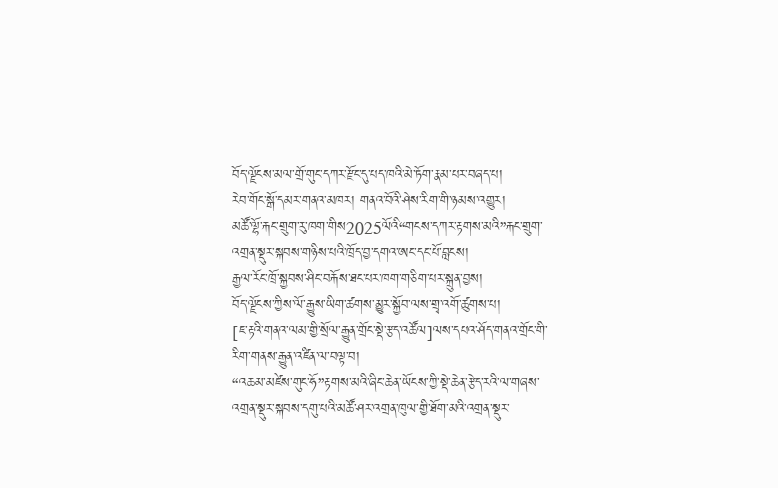བོད་ལྗོངས་མལ་གྲོ་གུང་དཀར་རྫོང་དུ་པད་ཁའི་མེ་ཏོག་རྣམ་པར་བཞད་པ།
རེབ་གོང་སྒོ་དམར་གནའ་མཁར། གནའ་བོའི་ཤེས་རིག་གི་ཉམས་འགྱུར།
མཚོ་ལྷོ་རྐང་གྲུག་རུ་ཁག་གིས2025ལོའི“གངས་དཀར་རྟགས་མའི”རྐང་གྲུག་འགྲན་སྡུར་སྐབས་གཉིས་པའི་ཁྲོད་བྱ་དགའ་ཨང་དང་པོ་བླངས།
རྒྱལ་རོང་ཁྲོ་སྐྱབས་ཤིང་བརྐོས་ཐང་པར་ཁག་གཅིག་པར་སྐྲུན་བྱས།
བོད་ལྗོངས་ཀྱིས་ལོ་རྒྱུས་ཡིག་ཚགས་མྱུར་སྐྱོབ་ལས་གྲྭ་འགོ་ཚུགས་པ།
[ཇ་རྟའི་གནའ་ལམ་གྱི་སྲོལ་རྒྱུན་གྲོང་སྡེ་རྩད་འཚོལ]ལས་དཔའ་ཤོད་གནའ་གྲོང་གི་རིག་གནས་རྒྱུན་འཛིན་ལ་བལྟ་བ།
“འཆམ་མཛེས་གུང་ཧོ”རྟགས་མའི་ཞིང་ཆེན་ཡོངས་ཀྱི་སྡེ་ཆེན་རྩེད་རའི་ལ་གཞས་འགྲན་སྡུར་སྐབས་དགུ་པའི་མཚོ་ཤར་འགྲན་ཁུལ་གྱི་ཐོག་མའི་འགྲན་སྡུར་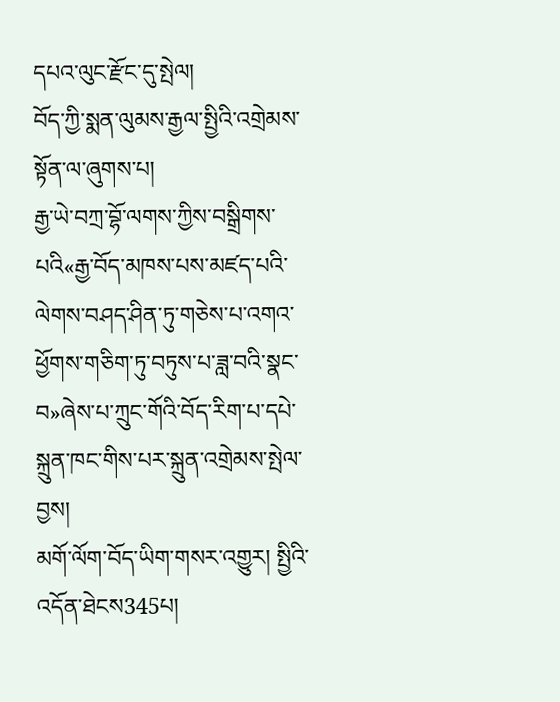དཔའ་ལུང་རྫོང་དུ་སྤེལ།
བོད་ཀྱི་སྨན་ལུམས་རྒྱལ་སྤྱིའི་འགྲེམས་སྟོན་ལ་ཞུགས་པ།
རྒྱ་ཡེ་བཀྲ་བྷོ་ལགས་ཀྱིས་བསྒྲིགས་པའི«རྒྱ་བོད་མཁས་པས་མཛད་པའི་ལེགས་བཤད་ཤིན་ཏུ་གཅེས་པ་འགའ་ཕྱོགས་གཅིག་ཏུ་བཏུས་པ་ཟླ་བའི་སྣང་བ»ཞེས་པ་ཀྲུང་གོའི་བོད་རིག་པ་དཔེ་སྐྲུན་ཁང་གིས་པར་སྐྲུན་འགྲེམས་སྤེལ་བྱས།
མགོ་ལོག་བོད་ཡིག་གསར་འགྱུར། སྤྱིའི་འདོན་ཐེངས345པ།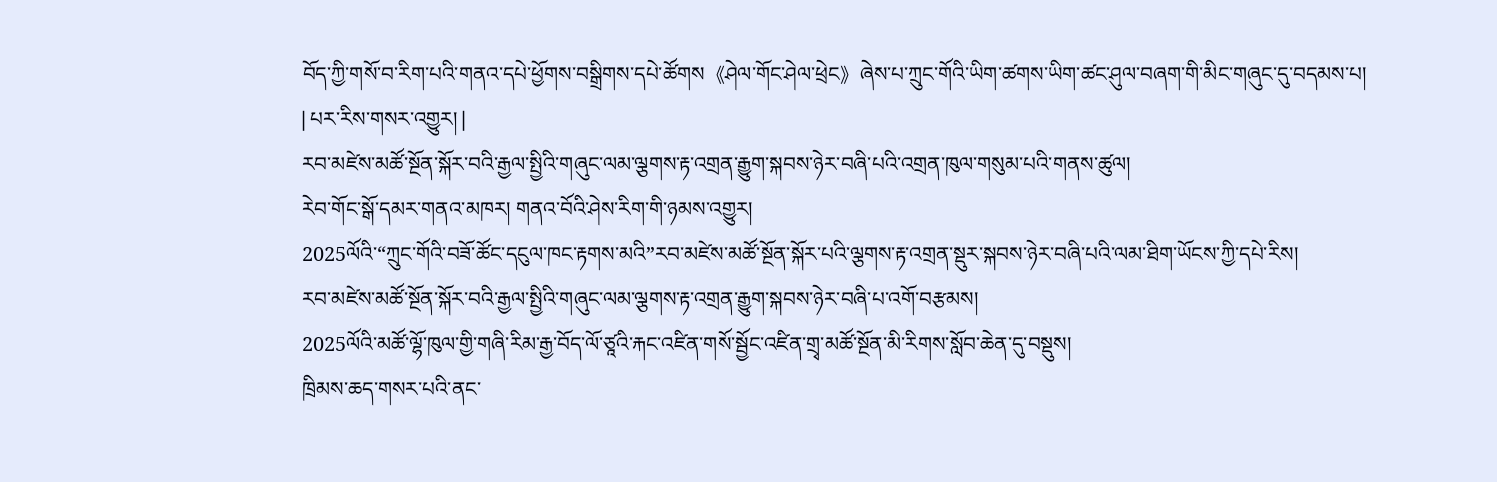བོད་ཀྱི་གསོ་བ་རིག་པའི་གནའ་དཔེ་ཕྱོགས་བསྒྲིགས་དཔེ་ཚོགས《ཤེལ་གོང་ཤེལ་ཕྲེང》ཞེས་པ་ཀྲུང་གོའི་ཡིག་ཚགས་ཡིག་ཚང་ཤུལ་བཞག་གི་མིང་གཞུང་དུ་བདམས་པ།
| པར་རིས་གསར་འགྱུར། |
རབ་མཛེས་མཚོ་སྔོན་སྐོར་བའི་རྒྱལ་སྤྱིའི་གཞུང་ལམ་ལྕགས་རྟ་འགྲན་རྒྱུག་སྐབས་ཉེར་བཞི་པའི་འགྲན་ཁུལ་གསུམ་པའི་གནས་ཚུལ།
རེབ་གོང་སྒོ་དམར་གནའ་མཁར། གནའ་བོའི་ཤེས་རིག་གི་ཉམས་འགྱུར།
2025ལོའི་“ཀྲུང་གོའི་བཟོ་ཚོང་དངུལ་ཁང་རྟགས་མའི”རབ་མཛེས་མཚོ་སྔོན་སྐོར་པའི་ལྕགས་རྟ་འགྲན་སྡུར་སྐབས་ཉེར་བཞི་པའི་ལམ་ཐིག་ཡོངས་ཀྱི་དཔེ་རིས།
རབ་མཛེས་མཚོ་སྔོན་སྐོར་བའི་རྒྱལ་སྤྱིའི་གཞུང་ལམ་ལྕགས་རྟ་འགྲན་རྒྱུག་སྐབས་ཉེར་བཞི་པ་འགོ་བརྩམས།
2025ལོའི་མཚོ་ལྷོ་ཁུལ་གྱི་གཞི་རིམ་རྒྱ་བོད་ལོ་ཙཱའི་རྐང་འཛིན་གསོ་སྦྱོང་འཛིན་གྲྭ་མཚོ་སྔོན་མི་རིགས་སློབ་ཆེན་དུ་བསྡུས།
ཁྲིམས་ཆད་གསར་པའི་ནང་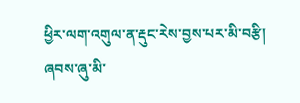ཕྱིར་ལག་འགུལ་ན་རྡུང་རེས་བྱས་པར་མི་བརྩི།
ཞབས་ཞུ་མི་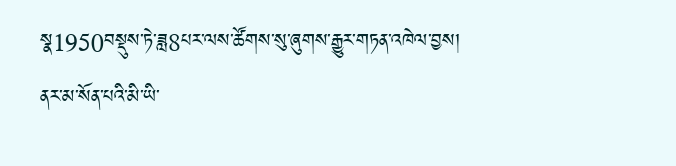སྣ1950བསྡུས་ཏེ་ཟླ8པར་ལས་ཚོགས་སུ་ཞུགས་རྒྱུར་གཏན་འཁེལ་བྱས།
ནར་མ་སོན་པའི་མི་ཡི་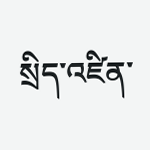སྲིད་འཛིན་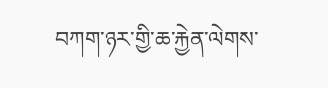བཀག་ཉར་གྱི་ཆ་རྐྱེན་ལེགས་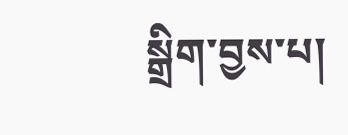སྒྲིག་བྱས་པ།